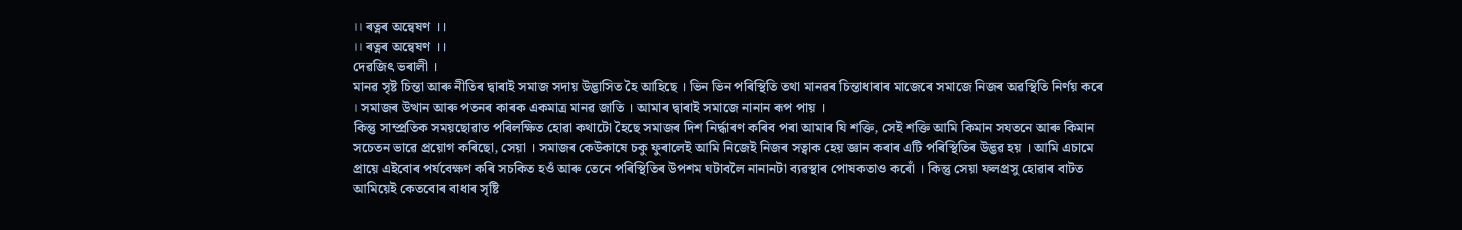।। ৰত্নৰ অন্বেষণ ।।
।। ৰত্নৰ অন্বেষণ ।।
দেৱজিৎ ভৰালী ।
মানৱ সৃষ্ট চিন্তা আৰু নীতিৰ দ্বাৰাই সমাজ সদায় উদ্ভাসিত হৈ আহিছে । ভিন ভিন পৰিস্থিতি তথা মানৱৰ চিন্তাধাৰাৰ মাজেৰে সমাজে নিজৰ অৱস্থিতি নিৰ্ণয় কৰে । সমাজৰ উত্থান আৰু পতনৰ কাৰক একমাত্ৰ মানৱ জাতি । আমাৰ দ্বাৰাই সমাজে নানান ৰূপ পায় ।
কিন্তু সাম্প্ৰতিক সময়ছোৱাত পৰিলক্ষিত হোৱা কথাটো হৈছে সমাজৰ দিশ নিৰ্দ্ধাৰণ কৰিব পৰা আমাৰ যি শক্তি, সেই শক্তি আমি কিমান সযতনে আৰু কিমান সচেতন ভাৱে প্ৰয়োগ কৰিছো, সেয়া । সমাজৰ কেউকাষে চকু ফুৰালেই আমি নিজেই নিজৰ সত্বাক হেয় জ্ঞান কৰাৰ এটি পৰিস্থিতিৰ উদ্ভৱ হয় । আমি এচামে প্ৰায়ে এইবোৰ পৰ্যবেক্ষণ কৰি সচকিত হওঁ আৰু তেনে পৰিস্থিতিৰ উপশম ঘটাবলৈ নানানটা ব্যৱস্থাৰ পোষকতাও কৰোঁ । কিন্তু সেয়া ফলপ্ৰসু হোৱাৰ বাটত আমিয়েই কেতবোৰ বাধাৰ সৃষ্টি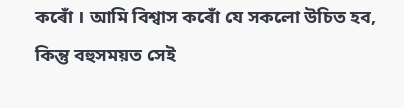কৰোঁ । আমি বিশ্বাস কৰোঁ যে সকলো উচিত হব, কিন্তু বহুসময়ত সেই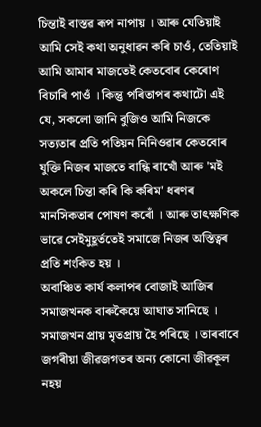চিন্তাই বাস্তৱ ৰূপ নাপায় । আৰু যেতিয়াই আমি সেই কথা অনুধাৱন কৰি চাওঁ, তেতিয়াই আমি আমাৰ মাজতেই কেতবোৰ কেৰোণ বিচাৰি পাওঁ । কিন্তু পৰিতাপৰ কথাটো এই যে, সকলো জানি বুজিও আমি নিজকে সত্যতাৰ প্ৰতি পতিয়ন নিনিওৱাৰ কেতবোৰ যুক্তি নিজৰ মাজতে বান্ধি ৰাখোঁ আৰু 'মই অকলে চিন্তা কৰি কি কৰিম' ধৰণৰ মানসিকতাৰ পোষণ কৰোঁ । আৰু তাৎক্ষণিক ভাৱে সেইমুহূৰ্ততেই সমাজে নিজৰ অস্তিত্বৰ প্ৰতি শংকিত হয় ।
অবাঞ্চিত কাৰ্য কলাপৰ বোজাই আজিৰ সমাজখনক বাৰুকৈয়ে আঘাত সানিছে । সমাজখন প্ৰায় মৃতপ্ৰায় হৈ পৰিছে । তাৰবাবে জগৰীয়া জীৱজগতৰ অন্য কোনো জীৱকূল নহয়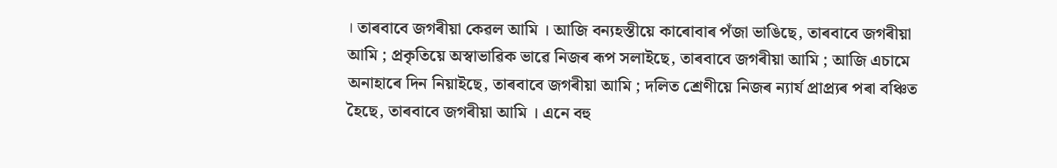। তাৰবাবে জগৰীয়া কেৱল আমি । আজি বন্যহস্তীয়ে কাৰোবাৰ পঁজা ভাঙিছে, তাৰবাবে জগৰীয়া আমি ; প্ৰকৃতিয়ে অস্বাভাৱিক ভাৱে নিজৰ ৰূপ সলাইছে, তাৰবাবে জগৰীয়া আমি ; আজি এচামে অনাহাৰে দিন নিয়াইছে, তাৰবাবে জগৰীয়া আমি ; দলিত শ্ৰেণীয়ে নিজৰ ন্যাৰ্য প্ৰাপ্ৰ্যৰ পৰা বঞ্চিত হৈছে, তাৰবাবে জগৰীয়া আমি । এনে বহু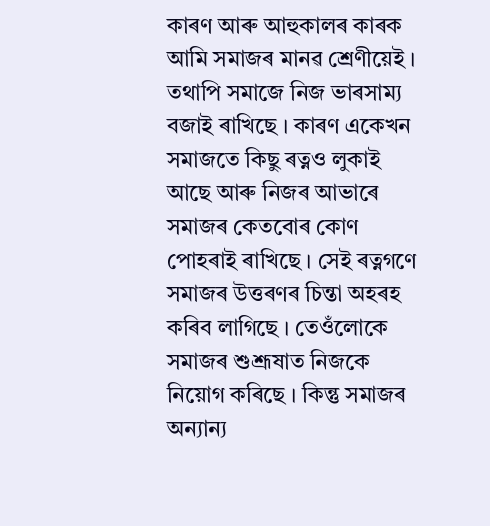কাৰণ আৰু আহুকালৰ কাৰক আমি সমাজৰ মানৱ শ্ৰেণীয়েই ।
তথাপি সমাজে নিজ ভাৰসাম্য বজাই ৰাখিছে । কাৰণ একেখন সমাজতে কিছু ৰত্নও লুকাই আছে আৰু নিজৰ আভাৰে সমাজৰ কেতবোৰ কোণ পোহৰাই ৰাখিছে । সেই ৰত্নগণে সমাজৰ উত্তৰণৰ চিন্তা অহৰহ কৰিব লাগিছে । তেওঁলোকে সমাজৰ শুশ্ৰূষাত নিজকে নিয়োগ কৰিছে । কিন্তু সমাজৰ অন্যান্য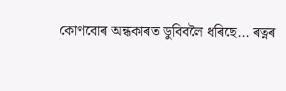কোণবোৰ অন্ধকাৰত ডুবিবলৈ ধৰিছে... ৰত্নৰ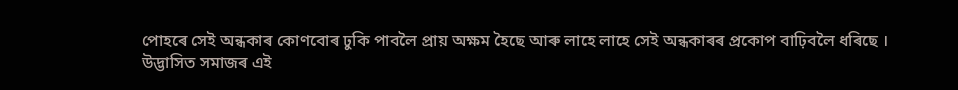পোহৰে সেই অন্ধকাৰ কোণবোৰ ঢুকি পাবলৈ প্ৰায় অক্ষম হৈছে আৰু লাহে লাহে সেই অন্ধকাৰৰ প্ৰকোপ বাঢ়িবলৈ ধৰিছে ।
উদ্ভাসিত সমাজৰ এই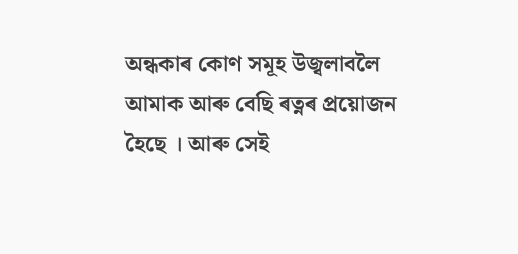অন্ধকাৰ কোণ সমূহ উজ্বলাবলৈ আমাক আৰু বেছি ৰত্নৰ প্ৰয়োজন হৈছে । আৰু সেই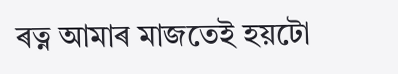ৰত্ন আমাৰ মাজতেই হয়টো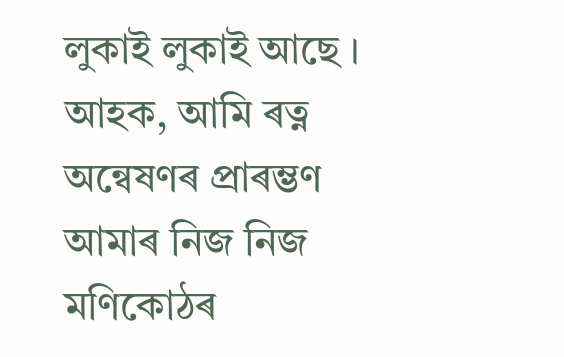লুকাই লুকাই আছে ।
আহক, আমি ৰত্ন অন্বেষণৰ প্ৰাৰম্ভণ আমাৰ নিজ নিজ মণিকোঠৰ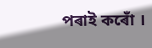পৰাই কৰোঁ ।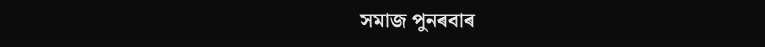সমাজ পুনৰবাৰ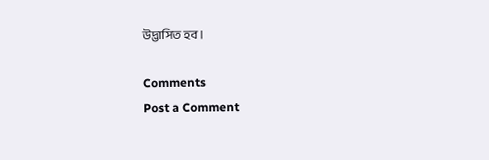উদ্ভাসিত হব ।

Comments
Post a Comment